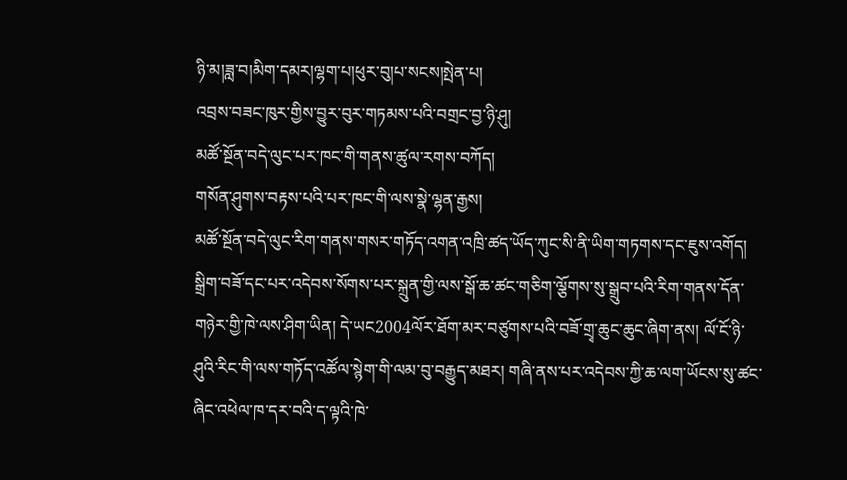ཉི་མ།ཟླ་བ།མིག་དམར།ལྷག་པ།ཕུར་བུ།པ་སངས།སྤེན་པ།
འབྲས་བཟང་ཁུར་གྱིས་བྱུར་བུར་གཏམས་པའི་བགྲང་བྱ་ཉི་ཤུ།
མཚོ་སྔོན་བདེ་ལུང་པར་ཁང་གི་གནས་ཚུལ་རགས་བཀོད།
གསོན་ཤུགས་བརྟས་པའི་པར་ཁང་གི་ལས་སྣེ་ལྷན་རྒྱས།
མཚོ་སྔོན་བདེ་ལུང་རིག་གནས་གསར་གཏོད་འགན་འཁྲི་ཚད་ཡོད་ཀུང་སི་ནི་ཡིག་གཏགས་དང་ཇུས་འགོད། སྒྲིག་བཟོ་དང་པར་འདེབས་སོགས་པར་སྐྲུན་གྱི་ལས་སྒོ་ཆ་ཚང་གཅིག་ལྕོགས་སུ་སྒྲུབ་པའི་རིག་གནས་དོན་གཉེར་གྱི་ཁེ་ལས་ཤིག་ཡིན། དེ་ཡང2004ལོར་ཐོག་མར་བཙུགས་པའི་བཟོ་གྲྭ་ཆུང་ཆུང་ཞིག་ནས། ལོ་ངོ་ཉི་ཤུའི་རིང་གི་ལས་གཏོད་འཚོལ་སྙེག་གི་ལམ་བུ་བརྒྱུད་མཐར། གཞི་ནས་པར་འདེབས་ཀྱི་ཆ་ལག་ཡོངས་སུ་ཚང་ཞིང་འཕེལ་ཁ་དར་བའི་ད་ལྟའི་ཁེ་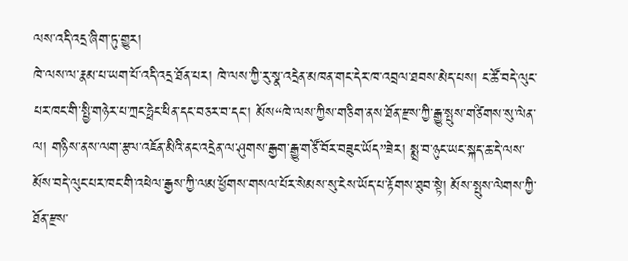ལས་འདི་འདྲ་ཞིག་ཏུ་གྱུར།
ཁེ་ལས་ལ་རྣམ་པ་ཡག་པོ་འདི་འདྲ་ཐོན་པར། ཁེ་ལས་ཀྱི་རུ་སྣ་འདྲེན་མཁན་གང་དེར་ཁ་འབྲལ་ཐབས་མེད་པས། ང་ཚོ་བདེ་ལུང་པར་ཁང་གི་སྤྱི་གཉེར་པ་ཀྲང་ཧྥེང་ཕིན་དང་བཅར་བ་དང་། མོས“ཁེ་ལས་ཀྱིས་གཅིག་ནས་ཐོན་རྫས་ཀྱི་རྒྱུ་སྤུས་གཙིགས་སུ་ལེན་ལ། གཉིས་ནས་ལག་རྩལ་འཇོན་མིའི་ནང་འདྲེན་ལ་ཤུགས་རྒྱག་རྒྱུ་གཙོ་བོར་བཟུང་ཡོད”ཟེར། སྨྲ་བ་ཉུང་ཡང་སྐད་ཆ་དེ་ལས་མོས་བདེ་ལུང་པར་ཁང་གི་འཕེལ་རྒྱས་ཀྱི་ལམ་ཕྱོགས་གསལ་པོར་སེམས་སུ་ངེས་ཡོད་པ་རྟོགས་ཐུབ་སྟེ། མོས་སྤུས་ལེགས་ཀྱི་ཐོན་རྫས་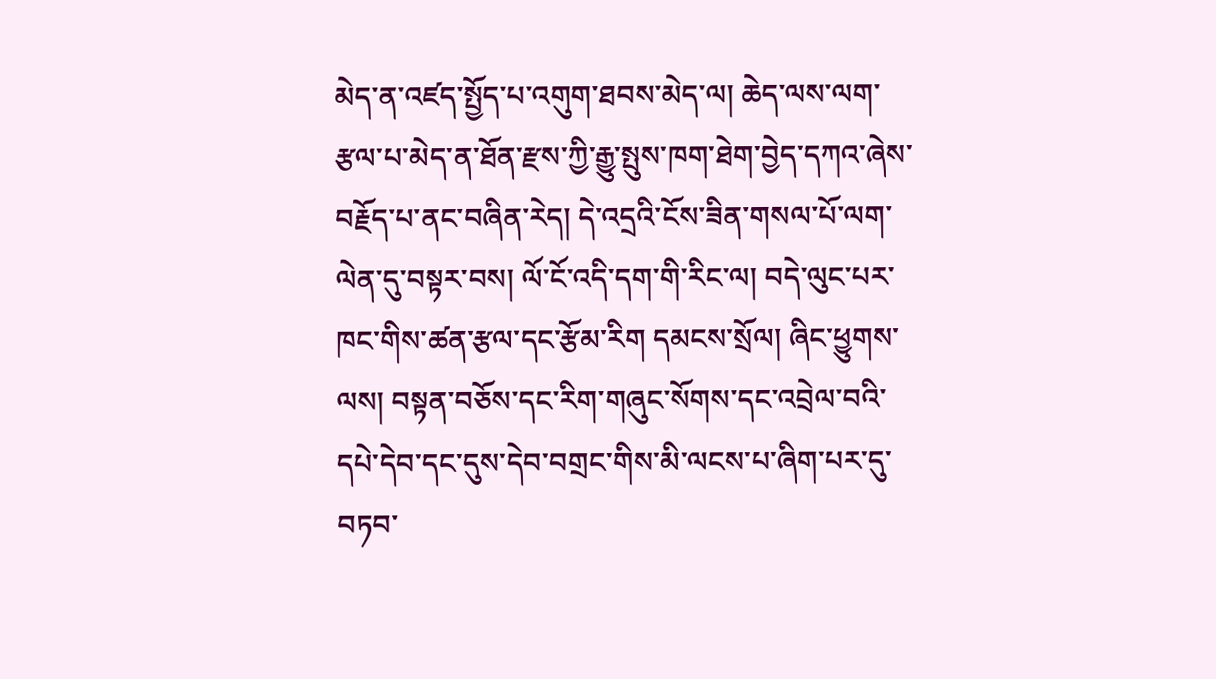མེད་ན་འཛད་སྤྱོད་པ་འགུག་ཐབས་མེད་ལ། ཆེད་ལས་ལག་རྩལ་པ་མེད་ན་ཐོན་རྫས་ཀྱི་རྒྱུ་སྤུས་ཁག་ཐེག་བྱེད་དཀའ་ཞེས་བརྗོད་པ་ནང་བཞིན་རེད། དེ་འདྲའི་ངོས་ཟིན་གསལ་པོ་ལག་ལེན་དུ་བསྟར་བས། ལོ་ངོ་འདི་དག་གི་རིང་ལ། བདེ་ལུང་པར་ཁང་གིས་ཚན་རྩལ་དང་རྩོམ་རིག དམངས་སྲོལ། ཞིང་ཕྱུགས་ལས། བསྟན་བཅོས་དང་རིག་གཞུང་སོགས་དང་འབྲེལ་བའི་དཔེ་དེབ་དང་དུས་དེབ་བགྲང་གིས་མི་ལངས་པ་ཞིག་པར་དུ་བཏབ་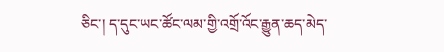ཅིང་། ད་དུང་ཡང་ཚོང་ལམ་གྱི་འགྲོ་འོང་རྒྱུན་ཆད་མེད་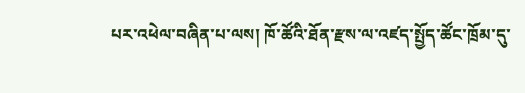པར་འཕེལ་བཞིན་པ་ལས། ཁོ་ཚོའི་ཐོན་རྫས་ལ་འཛད་སྤྱོད་ཚོང་ཁྲོམ་དུ་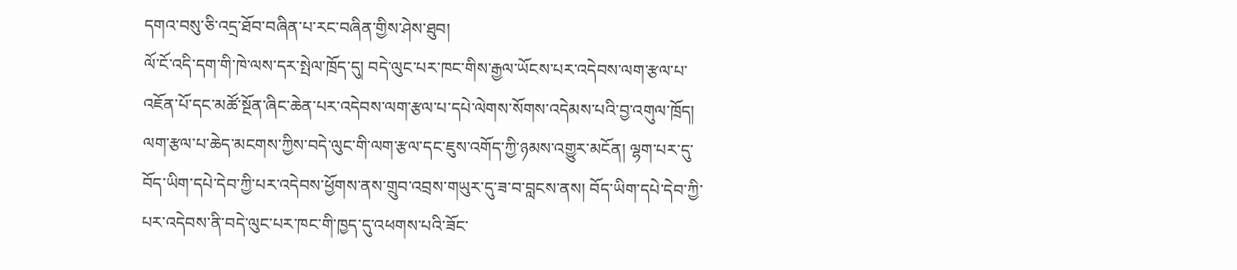དགའ་བསུ་ཅི་འདྲ་ཐོབ་བཞིན་པ་རང་བཞིན་གྱིས་ཤེས་ཐུབ།
ལོ་ངོ་འདི་དག་གི་ཁེ་ལས་དར་སྤེལ་ཁྲོད་དུ། བདེ་ལུང་པར་ཁང་གིས་རྒྱལ་ཡོངས་པར་འདེབས་ལག་རྩལ་པ་འཇོན་པོ་དང་མཚོ་སྔོན་ཞིང་ཆེན་པར་འདེབས་ལག་རྩལ་པ་དཔེ་ལེགས་སོགས་འདེམས་པའི་བྱ་འགུལ་ཁྲོད། ལག་རྩལ་པ་ཆེད་མངགས་ཀྱིས་བདེ་ལུང་གི་ལག་རྩལ་དང་ཇུས་འགོད་ཀྱི་ཉམས་འགྱུར་མངོན། ལྷག་པར་དུ་བོད་ཡིག་དཔེ་དེབ་ཀྱི་པར་འདེབས་ཕྱོགས་ནས་གྲུབ་འབྲས་གཡུར་དུ་ཟ་བ་བླངས་ནས། བོད་ཡིག་དཔེ་དེབ་ཀྱི་པར་འདེབས་ནི་བདེ་ལུང་པར་ཁང་གི་ཁྱད་དུ་འཕགས་པའི་ཟོང་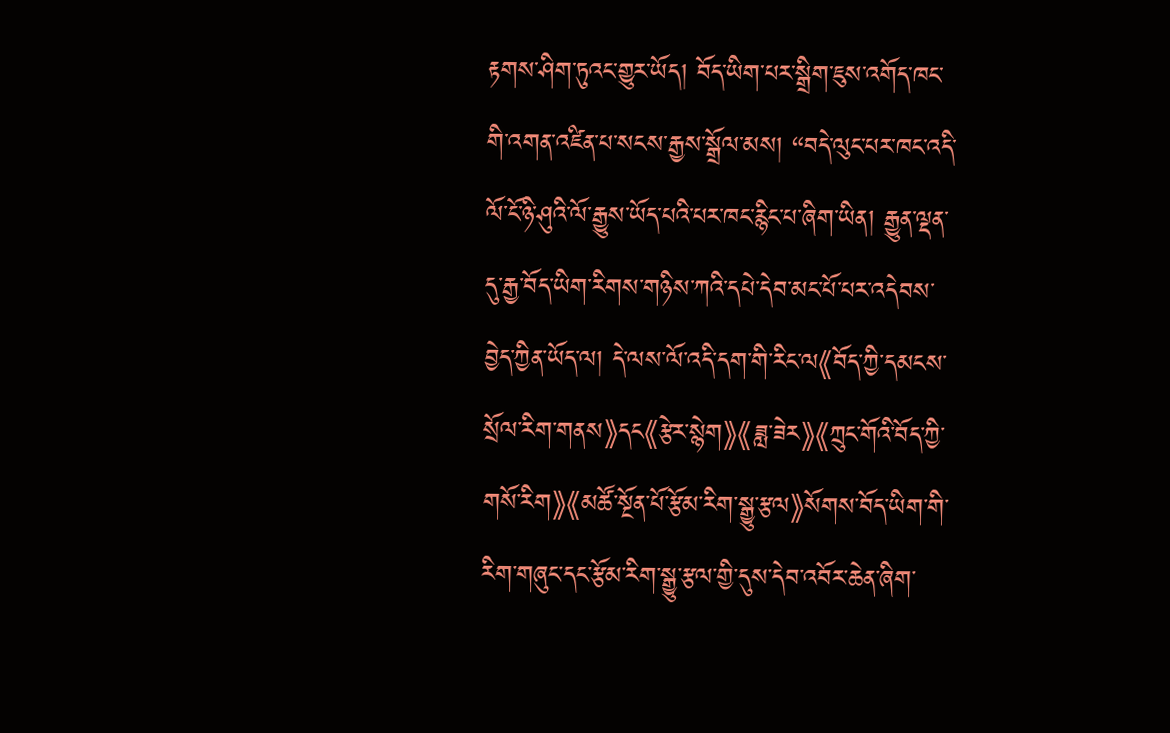རྟགས་ཤིག་ཏུའང་གྱུར་ཡོད། བོད་ཡིག་པར་སྒྲིག་ཇུས་འགོད་ཁང་གི་འགན་འཛིན་པ་སངས་རྒྱས་སྒྲོལ་མས། “བདེ་ལུང་པར་ཁང་འདི་ལོ་ངོ་ཉི་ཤུའི་ལོ་རྒྱུས་ཡོད་པའི་པར་ཁང་རྙིང་པ་ཞིག་ཡིན། རྒྱུན་ལྡན་དུ་རྒྱ་བོད་ཡིག་རིགས་གཉིས་ཀའི་དཔེ་དེབ་མང་པོ་པར་འདེབས་བྱེད་ཀྱིན་ཡོད་ལ། དེ་ལས་ལོ་འདི་དག་གི་རིང་ལ《བོད་ཀྱི་དམངས་སྲོལ་རིག་གནས》དང《རྩེར་སྙེག》《ཟླ་ཟེར》《ཀྲུང་གོའི་བོད་ཀྱི་གསོ་རིག》《མཚོ་སྔོན་པོ་རྩོམ་རིག་སྒྱུ་རྩལ》སོགས་བོད་ཡིག་གི་རིག་གཞུང་དང་རྩོམ་རིག་སྒྱུ་རྩལ་གྱི་དུས་དེབ་འབོར་ཆེན་ཞིག་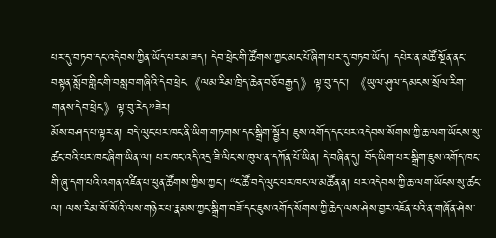པར་དུ་བཏབ་དང་འདེབས་ཀྱིན་ཡོད་པར་མ་ཟད། དེབ་ཕྲེང་གི་ཚོགས་ཀྱང་མང་པོ་ཞིག་པར་དུ་བཏབ་ཡོད། དཔེར་ན་མཚོ་སྔོན་ནང་བསྟན་སློབ་གླིང་གི་བསླབ་གཞིའི་དེབ་ཕྲེང《ལམ་རིམ་ཁྲིད་ཆེན་བཅོ་བརྒྱད》ལྟ་བུ་དང་། 《ཡུལ་ཤུལ་དམངས་སྲོལ་རིག་གནས་དེབ་ཕྲེང》ལྟ་བུ་རེད”ཟེར།
མོས་བཤད་པ་ལྟར་ན། བདེ་ལུང་པར་ཁང་ནི་ཡིག་གཏགས་དང་སྒྲིག་སྦྱོར། ཇུས་འགོད་དང་པར་འདེབས་སོགས་ཀྱི་ཆ་ལག་ཡོངས་སུ་ཚང་བའི་པར་ཁང་ཞིག་ཡིན་ལ། པར་ཁང་འདི་འདྲ་ཟི་ལིང་ས་ཁུལ་ན་དཀོན་པོ་ཡིན། དེ་བཞིན་དུ། བོད་ཡིག་པར་སྒྲིག་ཇུས་འགོད་ཁང་གི་ཞུ་དག་པའི་འགན་འཛིན་པ་ཕུན་ཚོགས་ཀྱིས་ཀྱང་། “ང་ཚོ་བདེ་ལུང་པར་ཁང་ལ་མཚོན་ན། པར་འདེབས་ཀྱི་ཆ་ལག་ཡོངས་སུ་ཚང་ལ། ལས་རིམ་སོ་སོའི་ལས་གཉེར་པ་རྣམས་ཀྱང་སྒྲིག་བཟོ་དང་ཇུས་འགོད་སོགས་ཀྱི་ཆེད་ལས་ཤེས་བྱར་འཇོན་པའི་ན་གཞོན་ཤེས་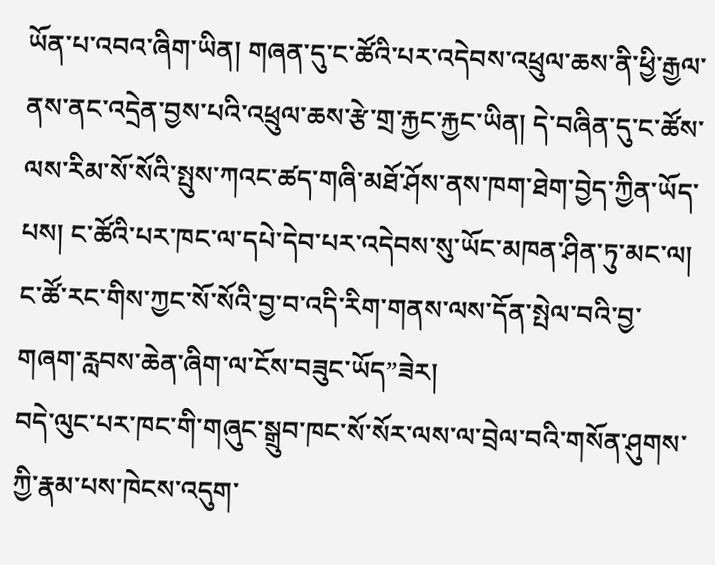ཡོན་པ་འབའ་ཞིག་ཡིན། གཞན་དུ་ང་ཚོའི་པར་འདེབས་འཕྲུལ་ཆས་ནི་ཕྱི་རྒྱལ་ནས་ནང་འདྲེན་བྱས་པའི་འཕྲུལ་ཆས་རྩེ་གྲ་རྐྱང་རྐྱང་ཡིན། དེ་བཞིན་དུ་ང་ཚོས་ལས་རིམ་སོ་སོའི་སྤུས་ཀའང་ཚད་གཞི་མཐོ་ཤོས་ནས་ཁག་ཐེག་བྱེད་ཀྱིན་ཡོད་པས། ང་ཚོའི་པར་ཁང་ལ་དཔེ་དེབ་པར་འདེབས་སུ་ཡོང་མཁན་ཤིན་ཏུ་མང་ལ། ང་ཚོ་རང་གིས་ཀྱང་སོ་སོའི་བྱ་བ་འདི་རིག་གནས་ལས་དོན་སྤེལ་བའི་བྱ་གཞག་རླབས་ཆེན་ཞིག་ལ་ངོས་བཟུང་ཡོད”ཟེར།
བདེ་ལུང་པར་ཁང་གི་གཞུང་སྒྲུབ་ཁང་སོ་སོར་ལས་ལ་བྲེལ་བའི་གསོན་ཤུགས་ཀྱི་རྣམ་པས་ཁེངས་འདུག་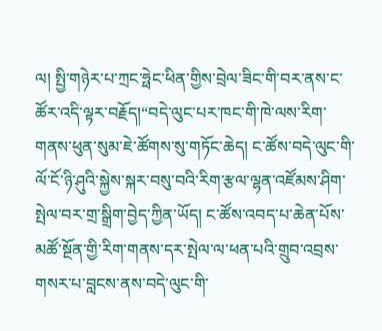ལ། སྤྱི་གཉེར་པ་ཀྲང་ཧྥེང་ཕིན་གྱིས་བྲེལ་ཟིང་གི་བར་ནས་ང་ཚོར་འདི་ལྟར་བརྗོད།“བདེ་ལུང་པར་ཁང་གི་ཁེ་ལས་རིག་གནས་ཕུན་སུམ་ཇེ་ཚོགས་སུ་གཏོང་ཆེད། ང་ཚོས་བདེ་ལུང་གི་ལོ་ངོ་ཉི་ཤུའི་སྐྱེས་སྐར་བསུ་བའི་རིག་རྩལ་ལྷན་འཛོམས་ཤིག་སྤེལ་བར་གྲ་སྒྲིག་བྱེད་ཀྱིན་ཡོད། ང་ཚོས་འབད་པ་ཆེན་པོས་མཚོ་སྔོན་གྱི་རིག་གནས་དར་སྤེལ་ལ་ཕན་པའི་གྲུབ་འབྲས་གསར་པ་བླངས་ནས་བདེ་ལུང་གི་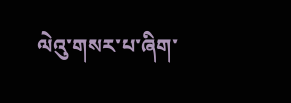ལེའུ་གསར་པ་ཞིག་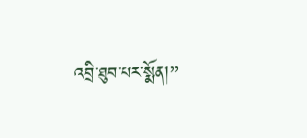འབྲི་ཐུབ་པར་སྨོན།”